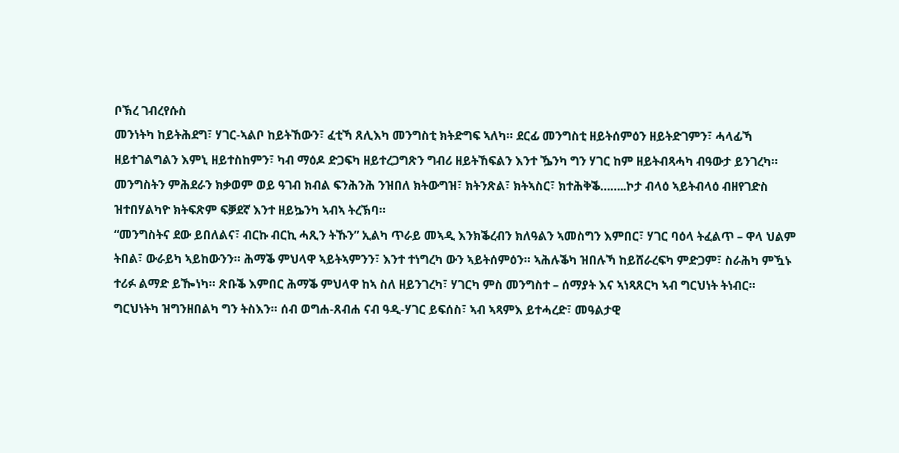ቦኽረ ገብረየሱስ
መንነትካ ከይትሕደግ፣ ሃገር-ኣልቦ ከይትኸውን፣ ፈቲኻ ጸሊእካ መንግስቲ ክትድግፍ ኣለካ። ደርፊ መንግስቲ ዘይትሰምዕን ዘይትድገምን፣ ሓላፊኻ ዘይተገልግልን እምኒ ዘይተስከምን፣ ካብ ማዕዶ ድጋፍካ ዘይተረጋግጽን ግብሪ ዘይትኸፍልን እንተ ዄንካ ግን ሃገር ከም ዘይትብጻሓካ ብዓውታ ይንገረካ። መንግስትን ምሕደራን ክቃወም ወይ ዓገብ ክብል ፍንሕንሕ ንዝበለ ክትውግዝ፣ ክትንጽል፣ ክትኣስር፣ ክተሕቅቕ……..ኮታ ብላዕ ኣይትብላዕ ብዘየገድስ ዝተበሃልካዮ ክትፍጽም ፍቓደኛ እንተ ዘይኴንካ ኣብኣ ትረኽባ።
“መንግስትና ደው ይበለልና፣ ብርኩ ብርኪ ሓጺን ትኹን” ኢልካ ጥራይ መኣዲ እንክቕረብን ክለዓልን ኣመስግን እምበር፣ ሃገር ባዕላ ትፈልጥ – ዋላ ህልም ትበል፣ ውራይካ ኣይከውንን። ሕማቕ ምህላዋ ኣይትኣምንን፣ እንተ ተነግረካ ውን ኣይትሰምዕን። ኣሕሉቕካ ዝበሉኻ ከይሸራረፍካ ምድጋም፣ ስራሕካ ምዃኑ ተሪፉ ልማድ ይዀነካ። ጽቡቕ እምበር ሕማቕ ምህላዋ ከኣ ስለ ዘይንገረካ፣ ሃገርካ ምስ መንግስተ – ሰማያት እና ኣነጻጸርካ ኣብ ግርህነት ትነብር። ግርህነትካ ዝግንዘበልካ ግን ትስእን። ሰብ ወግሐ-ጸብሐ ናብ ዓዲ-ሃገር ይፍሰስ፣ ኣብ ኣጻምእ ይተሓረድ፣ መዓልታዊ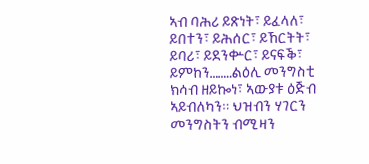ኣብ ባሕሪ ይጽነት፣ ይፈላለ፣ ይበተን፣ ይሕሰር፣ ይኸርትት፣ ይባሪ፣ ይደንቍር፣ ይናፍቕ፣ ይምከን……..ልዕሊ መንግስቲ ክሳብ ዘይኰነ፣ ኣውያቱ ዕጅብ ኣይብለካን። ህዝብን ሃገርን መንግስትን ብሚዛን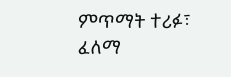ምጥማት ተሪፉ፣ ፈለማ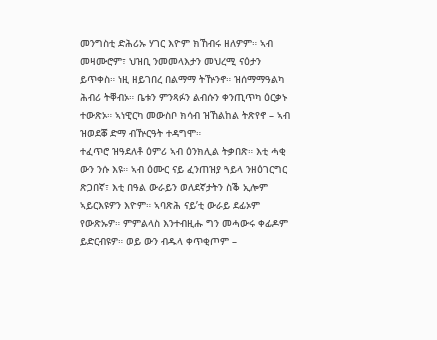መንግስቲ ድሕሪኡ ሃገር እዮም ክኸብሩ ዘለዎም። ኣብ መዛሙሮም፣ ህዝቢ ንመመላእታን መህረሚ ናዕታን ይጥቀስ። ነዚ ዘይገበረ በልማማ ትዅንኖ። ዝሰማማዓልካ ሕብሪ ትቐብኦ። ቤቱን ምንጻፉን ልብሱን ቀንጢጥካ ዕርቃኑ ተውጽኦ። ኣነዊርካ መውስቦ ክሳብ ዝኸልከል ትጽየኖ – ኣብ ዝወደቖ ድማ ብዅርዓት ተዳግሞ።
ተፈጥሮ ዝዓደለቶ ዕምሪ ኣብ ዕንክሊል ትቃበጽ። እቲ ሓቂ ውን ንሱ እዩ። ኣብ ዕሙር ናይ ፈንጠዝያ ጓይላ ንዘዕገርግር ጽጋበኛ፣ እቲ በዓል ውራይን ወለደኛታትን ስቕ ኢሎም ኣይርእዩዎን እዮም። ኣባጽሕ ናይ’ቲ ውራይ ደፊኦም የውጽኡዎ። ምምልላስ እንተብዚሑ ግን መሓውሩ ቀፊዶም ይድርብዩዎ። ወይ ውን ብዱላ ቀጥቂጦም –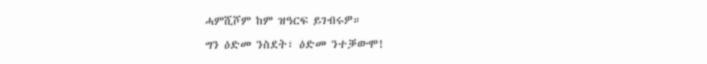ሓምሺሾም ከም ዝዓርፍ ይገብሩዎ።
ግን ዕድመ ንስደት፣ ዕድመ ንተቓውሞ!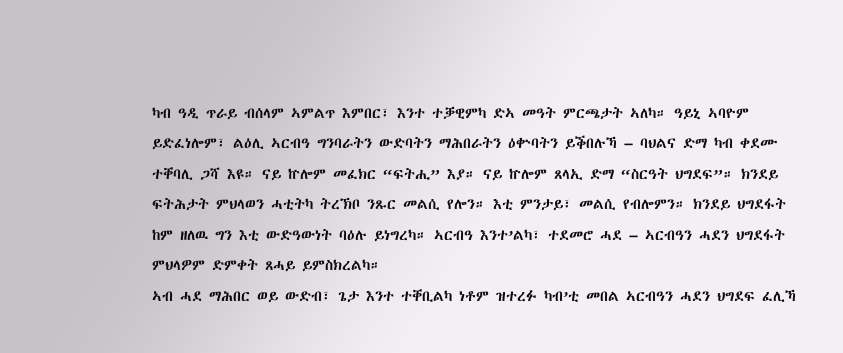ካብ ዓዲ ጥራይ ብሰላም ኣምልጥ እምበር፣ እንተ ተቓዊምካ ድኣ መዓት ምርጫታት ኣለካ። ዓይኒ ኣባዮም ይድፈነሎም፣ ልዕሊ ኣርብዓ ግንባራትን ውድባትን ማሕበራትን ዕቍባትን ይቕበሉኻ – ባህልና ድማ ካብ ቀደሙ ተቐባሊ ጋሻ እዩ። ናይ ኵሎም መፈክር “ፍትሒ” እያ። ናይ ኵሎም ጸላኢ ድማ “ስርዓት ህግደፍ”። ክንደይ ፍትሕታት ምህላወን ሓቲትካ ትረኽቦ ንጹር መልሲ የሎን። እቲ ምንታይ፣ መልሲ የብሎምን። ክንደይ ህግደፋት ከም ዘለዉ ግን እቲ ውድዓውነት ባዕሉ ይነግረካ። ኣርብዓ እንተ’ልካ፣ ተደመሮ ሓደ – ኣርብዓን ሓደን ህግደፋት ምህላዎም ድምቀት ጸሓይ ይምስክረልካ።
ኣብ ሓደ ማሕበር ወይ ውድብ፣ ጌታ እንተ ተቐቢልካ ነቶም ዝተረፉ ካብ’ቲ መበል ኣርብዓን ሓደን ህግደፍ ፈሊኻ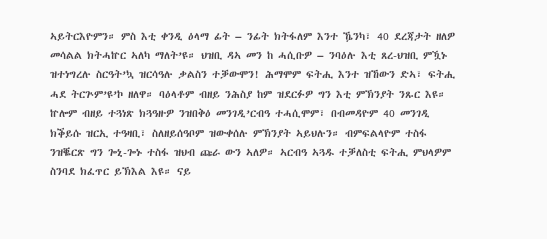ኣይትርእዮምን። ምስ እቲ ቀንዲ ዕላማ ፊት – ንፊት ክትፋለም እንተ ዄንካ፣ 40 ደረጃታት ዘለዎ መሳልል ክትሓኵር ኣለካ ማለት’ዩ። ህዝቢ ዳኣ መን ከ ሓሲቡዎ – ንባዕሉ እቲ ጸረ-ህዝቢ ምዃኑ ዝተነግረሉ ስርዓት’ኳ ዝርሳዓሉ ቃልስን ተቓውሞን! ሕማሞም ፍትሒ እንተ ዝኸውን ድኣ፣ ፍትሒ ሓደ ትርጕም’ዩ’ኮ ዘለዋ። ባዕላቶም ብዘይ ንሕስያ ከም ዝደርፉዎ ግን እቲ ምኽንያት ንጹር እዩ። ኵሎም ብዘይ ተጓነጽ ክጓዓዙዎ ንዝበቅዕ መንገዲ’ርብዓ ተሓሲሞም፣ በብመዳዮም 40 መንገዲ ክቕይሱ ዝርኢ ተዓዛቢ፣ ስለዘይሰዓቦም ዝውቀሰሉ ምኽንያት ኣይህሉን። ብምፍልላዮም ተስፋ ንዝቘርጽ ግን ጐኒ-ጐኑ ተስፋ ዝህብ ጩራ ውን ኣለዎ። ኣርብዓ ኣጓዱ ተቓለስቲ ፍትሒ ምህላዎም ስንባደ ክፈጥር ይኽእል እዩ። ናይ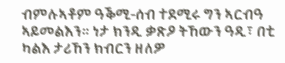ብምሉኣቶም ዓቕሚ-ሰብ ተደሚሩ ግን ኣርብዓ ኣይመልእን። ነታ ክንዲ ቃጽዖ ትኸውን ዓዲ፣ በቲ ካልእ ታሪኸን ክብርን ዘለዎ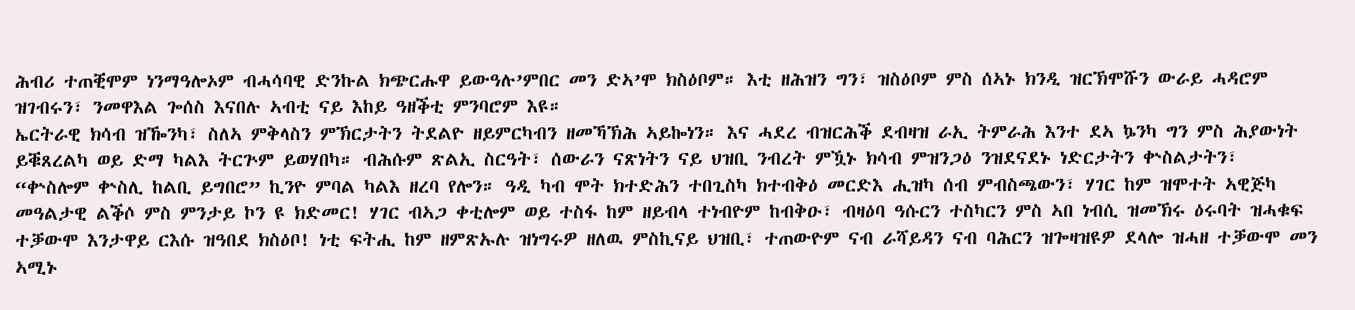ሕብሪ ተጠቒሞም ነንማዓሎኦም ብሓሳባዊ ድንኩል ክጭርሑዋ ይውዓሉ’ምበር መን ድኣ’ሞ ክስዕቦም። እቲ ዘሕዝን ግን፣ ዝስዕቦም ምስ ሰኣኑ ክንዲ ዝርኽሞሹን ውራይ ሓዳሮም ዝገብሩን፣ ንመዋእል ጐሰስ እናበሉ ኣብቲ ናይ እከይ ዓዘቕቲ ምንባሮም እዩ።
ኤርትራዊ ክሳብ ዝዀንካ፣ ስለኣ ምቅላስን ምኽርታትን ትደልዮ ዘይምርካብን ዘመኻኽሕ ኣይኰነን። እና ሓደረ ብዝርሕቕ ደብዛዝ ራኢ ትምራሕ እንተ ደኣ ኴንካ ግን ምስ ሕያውነት ይቑጸረልካ ወይ ድማ ካልእ ትርጕም ይወሃበካ። ብሕሱም ጽልኢ ስርዓት፣ ሰውራን ናጽነትን ናይ ህዝቢ ንብረት ምዃኑ ክሳብ ምዝንጋዕ ንዝደናደኑ ነድርታትን ቍስልታትን፣ “ቍስሎም ቍስሊ ከልቢ ይግበሮ” ኪንዮ ምባል ካልእ ዘረባ የሎን። ዓዲ ካብ ሞት ክተድሕን ተበጊስካ ክተብቅዕ መርድእ ሒዝካ ሰብ ምብስጫውን፣ ሃገር ከም ዝሞተት ኣዊጅካ መዓልታዊ ልቕሶ ምስ ምንታይ ኮን ዩ ክድመር! ሃገር ብኣጋ ቀቲሎም ወይ ተስፋ ከም ዘይብላ ተነብዮም ከብቅዑ፣ ብዛዕባ ዓሱርን ተስካርን ምስ ኣበ ነብሲ ዝመኽሩ ዕሩባት ዝሓቁፍ ተቓውሞ እንታዋይ ርእሱ ዝዓበደ ክስዕቦ! ነቲ ፍትሒ ከም ዘምጽኡሉ ዝነግሩዎ ዘለዉ ምስኪናይ ህዝቢ፣ ተጠውዮም ናብ ራሻይዳን ናብ ባሕርን ዝጐዛዝዩዎ ደላሎ ዝሓዘ ተቓውሞ መን ኣሚኑ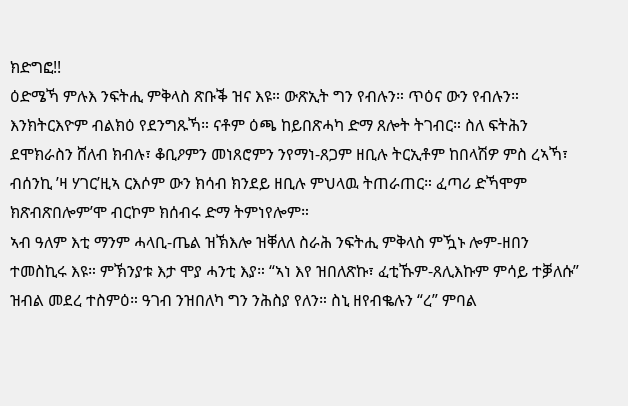ክድግፎ!!
ዕድሜኻ ምሉእ ንፍትሒ ምቅላስ ጽቡቕ ዝና እዩ። ውጽኢት ግን የብሉን። ጥዕና ውን የብሉን። እንክትርእዮም ብልክዕ የደንግጹኻ። ናቶም ዕጫ ከይበጽሓካ ድማ ጸሎት ትገብር። ስለ ፍትሕን ደሞክራስን ሸለብ ክብሉ፣ ቆቢዖምን መነጸሮምን ንየማነ-ጸጋም ዘቢሉ ትርኢቶም ከበላሽዎ ምስ ረኣኻ፣ ብሰንኪ ’ዛ ሃገር’ዚኣ ርእሶም ውን ክሳብ ክንደይ ዘቢሉ ምህላዉ ትጠራጠር። ፈጣሪ ድኻሞም ክጽብጽበሎም’ሞ ብርኮም ክሰብሩ ድማ ትምነየሎም።
ኣብ ዓለም እቲ ማንም ሓላቢ-ጤል ዝኽእሎ ዝቐለለ ስራሕ ንፍትሒ ምቅላስ ምዃኑ ሎም-ዘበን ተመስኪሩ እዩ። ምኽንያቱ እታ ሞያ ሓንቲ እያ። “ኣነ እየ ዝበለጽኩ፣ ፈቲኹም-ጸሊእኩም ምሳይ ተቓለሱ” ዝብል መደረ ተስምዕ። ዓገብ ንዝበለካ ግን ንሕስያ የለን። ስኒ ዘየብቈሉን “ረ” ምባል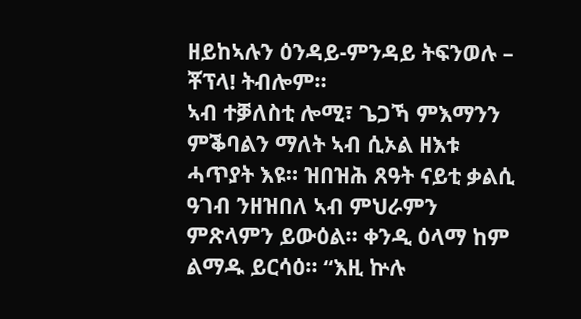ዘይከኣሉን ዕንዳይ-ምንዳይ ትፍንወሉ – ቾፕላ! ትብሎም።
ኣብ ተቓለስቲ ሎሚ፣ ጌጋኻ ምእማንን ምቕባልን ማለት ኣብ ሲኦል ዘእቱ ሓጥያት እዩ። ዝበዝሕ ጸዓት ናይቲ ቃልሲ ዓገብ ንዘዝበለ ኣብ ምህራምን ምጽላምን ይውዕል። ቀንዲ ዕላማ ከም ልማዱ ይርሳዕ። “እዚ ኵሉ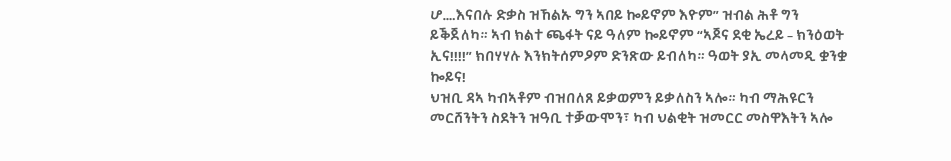ሆ….እናበሉ ድቃስ ዝኸልኡ ግን ኣበይ ኰይኖም እዮም” ዝብል ሕቶ ግን ይቕጀለካ። ኣብ ክልተ ጫፋት ናይ ዓለም ኰይኖም “ኣጆና ደቂ ኤረይ – ክንዕወት ኢና!!!!” ክበሃሃሉ እንክትሰምዖም ድንጽው ይብለካ። ዓወት ያኢ መላመዲ ቋንቋ ኰይና!
ህዝቢ ዳኣ ካብኣቶም ብዝበለጸ ይቃወምን ይቃለስን ኣሎ። ካብ ማሕዩርን መርሸንትን ስደትን ዝዓቢ ተቓውሞን፣ ካብ ህልቂት ዝመርር መስዋእትን ኣሎ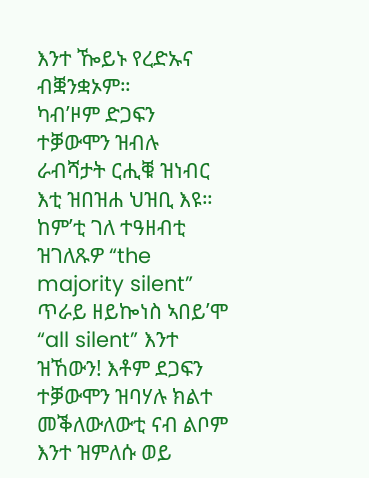እንተ ዀይኑ የረድኡና ብቛንቋኦም።
ካብ’ዞም ድጋፍን ተቓውሞን ዝብሉ ራብሻታት ርሒቑ ዝነብር እቲ ዝበዝሐ ህዝቢ እዩ። ከም’ቲ ገለ ተዓዘብቲ ዝገለጹዎ “the majority silent” ጥራይ ዘይኰነስ ኣበይ’ሞ “all silent” እንተ ዝኸውን! እቶም ደጋፍን ተቓውሞን ዝባሃሉ ክልተ መቕለውለውቲ ናብ ልቦም እንተ ዝምለሱ ወይ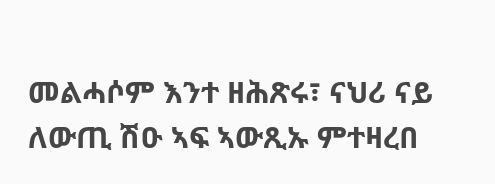መልሓሶም እንተ ዘሕጽሩ፣ ናህሪ ናይ ለውጢ ሽዑ ኣፍ ኣውጺኡ ምተዛረበ